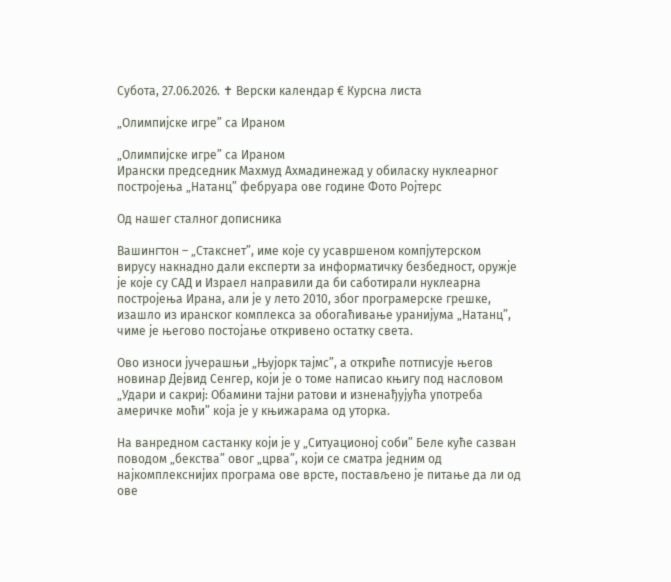Субота, 27.06.2026. ✝ Верски календар € Курсна листа

„Олимпијске игре” са Ираном

„Олимпијске игре” са Ираном
Ирански председник Махмуд Ахмадинежад у обиласку нуклеарног постројења „Натанц” фебруара ове године Фото Ројтерс

Од нашег сталног дописника

Вашингтон – „Стакснет”, име које су усавршеном компјутерском вирусу накнадно дали експерти за информатичку безбедност, оружје је које су САД и Израел направили да би саботирали нуклеарна постројења Ирана, али је у лето 2010, због програмерске грешке, изашло из иранског комплекса за обогаћивање уранијума „Натанц”, чиме је његово постојање откривено остатку света.

Ово износи јучерашњи „Њујорк тајмс”, а откриће потписује његов новинар Дејвид Сенгер, који је о томе написао књигу под насловом „Удари и сакриј: Обамини тајни ратови и изненађујућа употреба америчке моћи” која је у књижарама од уторка.

На ванредном састанку који је у „Ситуационој соби” Беле куће сазван поводом „бекства” овог „црва”, који се сматра једним од најкомплекснијих програма ове врсте, постављено је питање да ли од ове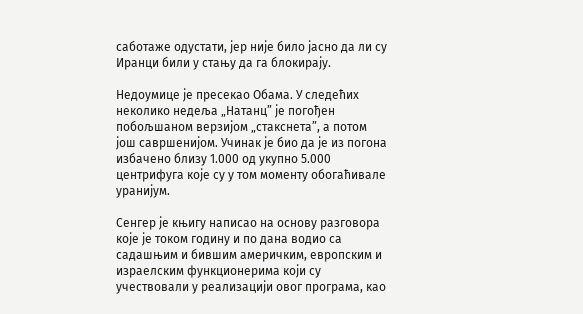саботаже одустати, јер није било јасно да ли су Иранци били у стању да га блокирају.

Недоумице је пресекао Обама. У следећих неколико недеља „Натанц” је погођен побољшаном верзијом „стакснета”, а потом још савршенијом. Учинак је био да је из погона избачено близу 1.000 од укупно 5.000 центрифуга које су у том моменту обогаћивале уранијум.

Сенгер је књигу написао на основу разговора које је током годину и по дана водио са садашњим и бившим америчким, европским и израелским функционерима који су учествовали у реализацији овог програма, као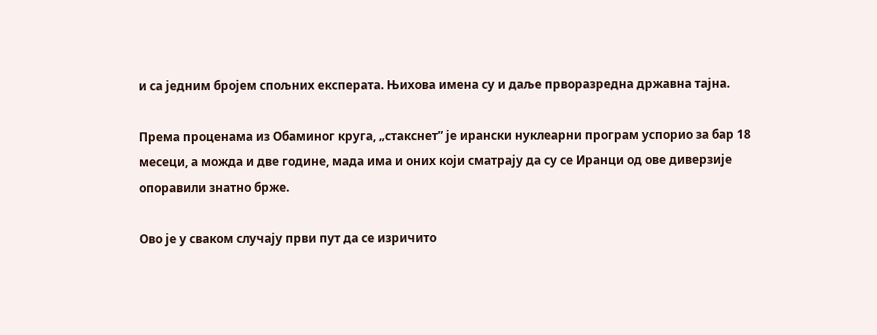и са једним бројем спољних експерата. Њихова имена су и даље прворазредна државна тајна.

Према проценама из Обаминог круга, „стакснет” је ирански нуклеарни програм успорио за бар 18 месеци, а можда и две године, мада има и оних који сматрају да су се Иранци од ове диверзије опоравили знатно брже.

Ово је у сваком случају први пут да се изричито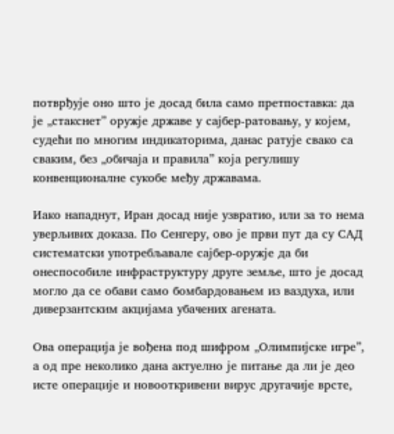потврђује оно што је досад била само претпоставка: да је „стакснет” оружје државе у сајбер-ратовању, у којем, судећи по многим индикаторима, данас ратује свако са сваким, без „обичаја и правила” која регулишу конвенционалне сукобе међу државама.

Иако нападнут, Иран досад није узвратио, или за то нема уверљивих доказа. По Сенгеру, ово је први пут да су САД систематски употребљавале сајбер-оружје да би онеспособиле инфраструктуру друге земље, што је досад могло да се обави само бомбардовањем из ваздуха, или диверзантским акцијама убачених агената.

Ова операција је вођена под шифром „Олимпијске игре”, а од пре неколико дана актуелно је питање да ли је део исте операције и новооткривени вирус другачије врсте,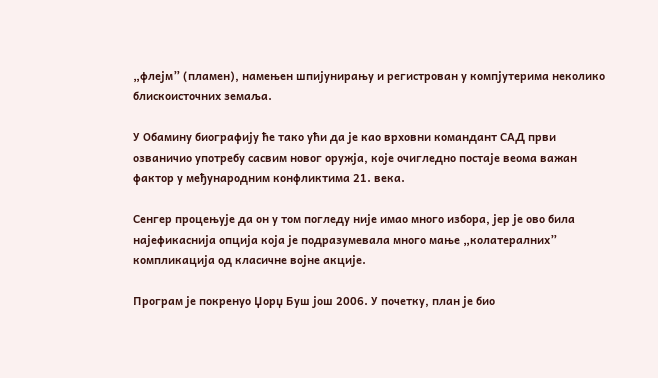„флејм” (пламен), намењен шпијунирању и регистрован у компјутерима неколико блискоисточних земаља.

У Обамину биографију ће тако ући да је као врховни командант САД први озваничио употребу сасвим новог оружја, које очигледно постаје веома важан фактор у међународним конфликтима 21. века.

Сенгер процењује да он у том погледу није имао много избора, јер је ово била најефикаснија опција која је подразумевала много мање „колатералних” компликација од класичне војне акције.

Програм је покренуо Џорџ Буш још 2006. У почетку, план је био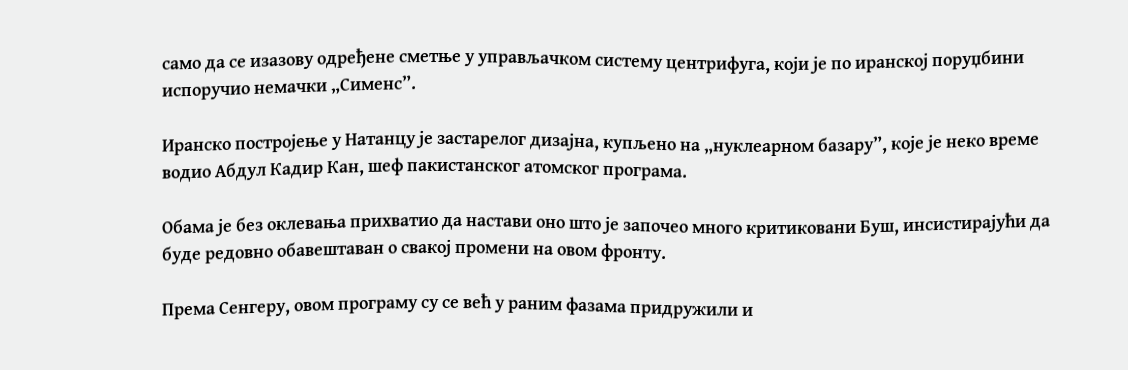само да се изазову одређене сметње у управљачком систему центрифуга, који је по иранској поруџбини испоручио немачки „Сименс”.

Иранско постројење у Натанцу је застарелог дизајна, купљено на „нуклеарном базару”, које је неко време водио Абдул Кадир Кан, шеф пакистанског атомског програма.

Обама је без оклевања прихватио да настави оно што је започео много критиковани Буш, инсистирајући да буде редовно обавештаван о свакој промени на овом фронту.

Према Сенгеру, овом програму су се већ у раним фазама придружили и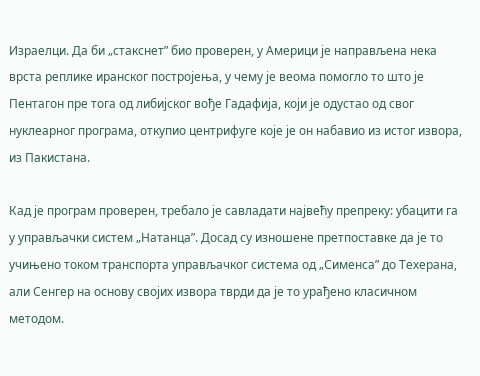Израелци. Да би „стакснет” био проверен, у Америци је направљена нека врста реплике иранског постројења, у чему је веома помогло то што је Пентагон пре тога од либијског вође Гадафија, који је одустао од свог нуклеарног програма, откупио центрифуге које је он набавио из истог извора, из Пакистана.

Кад је програм проверен, требало је савладати највећу препреку: убацити га у управљачки систем „Натанца”. Досад су изношене претпоставке да је то учињено током транспорта управљачког система од „Сименса” до Техерана, али Сенгер на основу својих извора тврди да је то урађено класичном методом.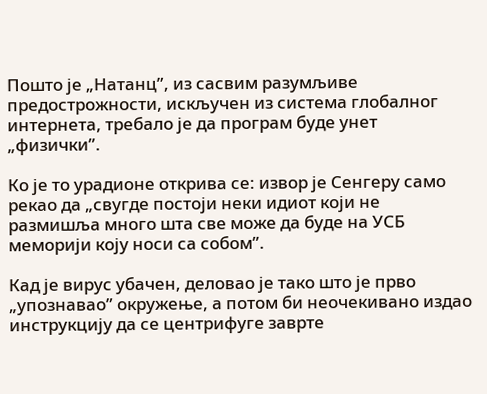Пошто је „Натанц”, из сасвим разумљиве предострожности, искључен из система глобалног интернета, требало је да програм буде унет „физички”.

Ко је то урадионе открива се: извор је Сенгеру само рекао да „свугде постоји неки идиот који не размишља много шта све може да буде на УСБ меморији коју носи са собом”.

Кад је вирус убачен, деловао је тако што је прво „упознавао” окружење, а потом би неочекивано издао инструкцију да се центрифуге заврте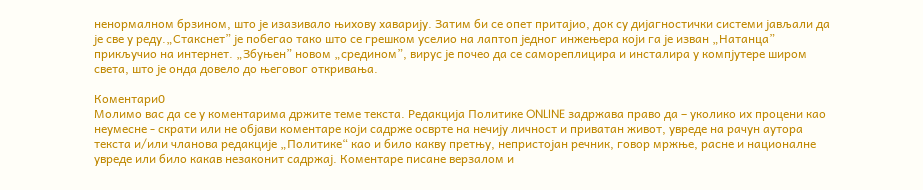ненормалном брзином, што је изазивало њихову хаварију. Затим би се опет притајио, док су дијагностички системи јављали да је све у реду.„Стакснет” је побегао тако што се грешком уселио на лаптоп једног инжењера који га је изван „Натанца” прикључио на интернет. „Збуњен” новом „средином”, вирус је почео да се самореплицира и инсталира у компјутере широм света, што је онда довело до његовог откривања.

Коментари0
Молимо вас да се у коментарима држите теме текста. Редакција Политике ONLINE задржава право да – уколико их процени као неумесне - скрати или не објави коментаре који садрже осврте на нечију личност и приватан живот, увреде на рачун аутора текста и/или чланова редакције „Политике“ као и било какву претњу, непристојан речник, говор мржње, расне и националне увреде или било какав незаконит садржај. Коментаре писане верзалом и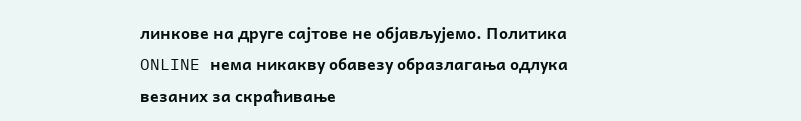линкове на друге сајтове не објављујемо. Политика ONLINE нема никакву обавезу образлагања одлука везаних за скраћивање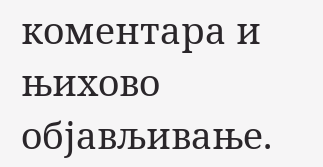коментара и њихово објављивање.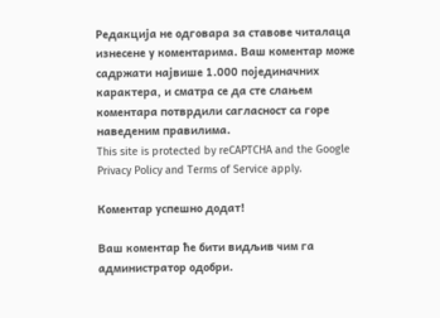Редакција не одговара за ставове читалаца изнесене у коментарима. Ваш коментар може садржати највише 1.000 појединачних карактера, и сматра се да сте слањем коментара потврдили сагласност са горе наведеним правилима.
This site is protected by reCAPTCHA and the Google Privacy Policy and Terms of Service apply.

Комeнтар успeшно додат!

Ваш комeнтар ћe бити видљив чим га администратор одобри.